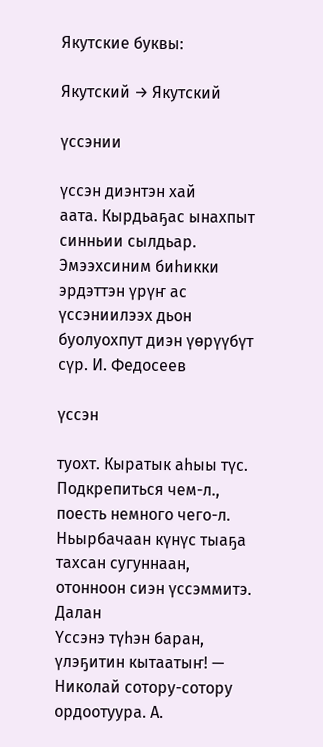Якутские буквы:

Якутский → Якутский

үссэнии

үссэн диэнтэн хай
аата. Кырдьаҕас ынахпыт синньии сылдьар. Эмээхсиним биһикки эрдэттэн үрүҥ ас үссэниилээх дьон буолуохпут диэн үөрүүбүт сүр. И. Федосеев

үссэн

туохт. Кыратык аһыы түс. Подкрепиться чем-л., поесть немного чего-л.
Ньырбачаан күнүс тыаҕа тахсан сугуннаан, отонноон сиэн үссэммитэ. Далан
Үссэнэ түһэн баран, үлэҕитин кытаатыҥ! — Николай сотору-сотору ордоотуура. А.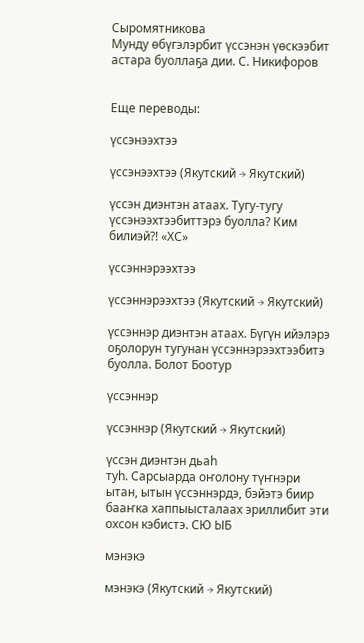Сыромятникова
Мунду өбүгэлэрбит үссэнэн үөскээбит астара буоллаҕа дии. С. Никифоров


Еще переводы:

үссэнээхтээ

үссэнээхтээ (Якутский → Якутский)

үссэн диэнтэн атаах. Тугу-тугу үссэнээхтээбиттэрэ буолла? Ким билиэй?! «ХС»

үссэннэрээхтээ

үссэннэрээхтээ (Якутский → Якутский)

үссэннэр диэнтэн атаах. Бүгүн ийэлэрэ оҕолорун тугунан үссэннэрээхтээбитэ буолла. Болот Боотур

үссэннэр

үссэннэр (Якутский → Якутский)

үссэн диэнтэн дьаһ
туһ. Сарсыарда оҥолону түҥнэри ытан, ытын үссэннэрдэ, бэйэтэ биир бааҥка хаппыысталаах эриллибит эти охсон кэбистэ. СЮ ЫБ

мэнэкэ

мэнэкэ (Якутский → Якутский)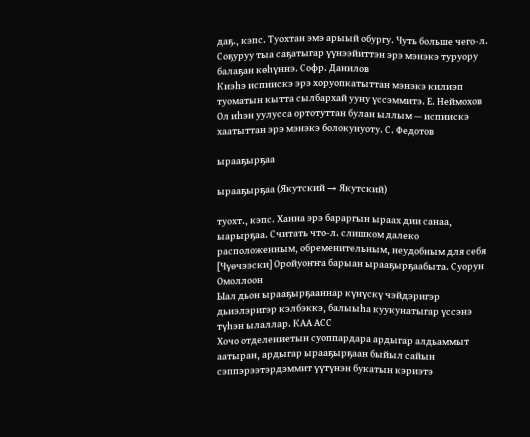даҕ., кэпс. Туохтан эмэ арыый обургу. Чуть больше чего-л.
Соҕуруу тыа саҕатыгар үүнээйиттэн эрэ мэнэкэ туруору балаҕан көһүннэ. Софр. Данилов
Киэһэ испиискэ эрэ хоруопкатыттан мэнэкэ килиэп туоматын кытта сылбархай ууну үссэммитэ. Е. Неймохов
Ол иһэн уулусса ортотуттан булан ыллым — испиискэ хаатыттан эрэ мэнэкэ болокунуоту. С. Федотов

ырааҕырҕаа

ырааҕырҕаа (Якутский → Якутский)

туохт., кэпс. Ханна эрэ бараргын ыраах дии санаа, ыарырҕаа. Считать что-л. слишком далеко расположенным, обременительным, неудобным для себя
[Чүөчээски] Оройуоҥҥа барыан ырааҕырҕаабыта. Суорун Омоллоон
Ыал дьон ырааҕырҕааннар күнүскү чэйдэригэр дьиэлэригэр кэлбэккэ, балыыһа куукунатыгар үссэнэ түһэн ылаллар. КАА АСС
Хочо отделениетын суоппардара ардыгар алдьаммыт аатыран, ардыгар ырааҕырҕаан быйыл сайын сэппэрээтэрдэммит үүтүнэн букатын кэриэтэ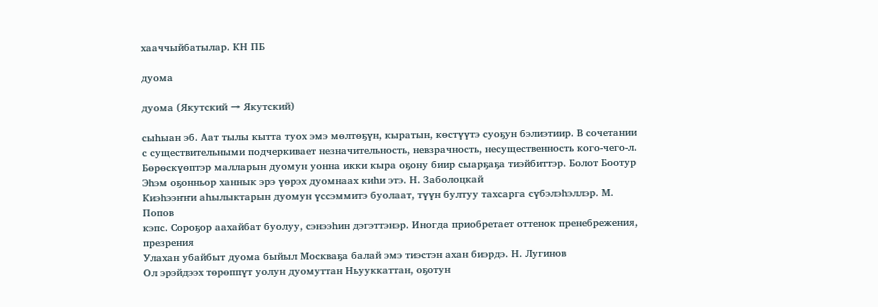хааччыйбатылар. КН ПБ

дуома

дуома (Якутский → Якутский)

сыһыан эб. Аат тылы кытта туох эмэ мөлтөҕүн, кыратын, көстүүтэ суоҕун бэлиэтиир. В сочетании с существительными подчеркивает незначительность, невзрачность, несущественность кого-чего-л.
Бөрөскүөптэр малларын дуомун уонна икки кыра оҕону биир сыарҕаҕа тиэйбиттэр. Болот Боотур
Эһэм оҕонньор ханнык эрэ үөрэх дуомнаах киһи этэ. Н. Заболоцкай
Киэһээҥҥи аһылыктарын дуомун үссэммитэ буолаат, түүн бултуу тахсарга сүбэлэһэллэр. М. Попов
кэпс. Сороҕор аахайбат буолуу, сэнээһин дэгэттэнэр. Иногда приобретает оттенок пренебрежения, презрения
Улахан убайбыт дуома быйыл Москваҕа балай эмэ тиэстэн ахан биэрдэ. Н. Лугинов
Ол эрэйдээх төрөппүт уолун дуомуттан Ньууккаттан, оҕотун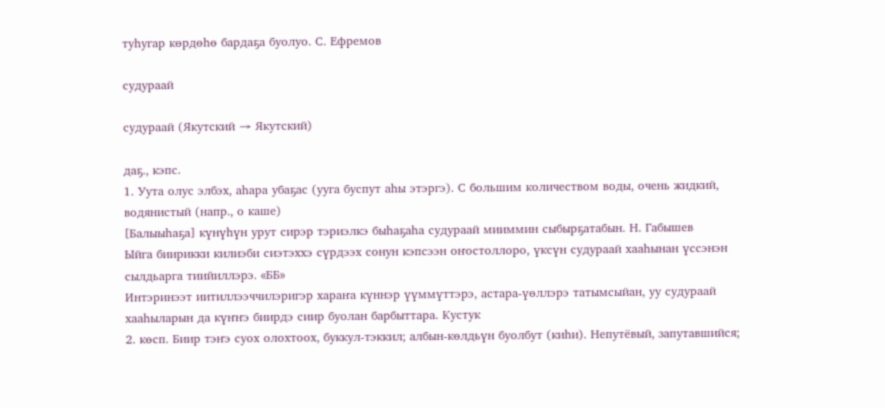туһугар көрдөһө бардаҕа буолуо. С. Ефремов

судураай

судураай (Якутский → Якутский)

даҕ., кэпс.
1. Уута олус элбэх, аһара убаҕас (ууга буспут аһы этэргэ). С большим количеством воды, очень жидкий, водянистый (напр., о каше)
[Балыыһаҕа] күнүһүн урут сирэр тэриэлкэ быһаҕаһа судураай мииммин сыбырҕатабын. Н. Габышев
Ыйга биирикки килиэби сиэтэххэ сүрдээх сонун кэпсээн оҥостоллоро, үксүн судураай хааһынан үссэнэн сылдьарга тиийиллэрэ. «ББ»
Интэринээт иитиллээччилэригэр хараҥа күннэр үүммүттэрэ, астара-үөллэрэ татымсыйан, уу судураай хааһыларын да күҥҥэ биирдэ сиир буолан барбыттара. Кустук
2. көсп. Биир тэҥэ суох олохтоох, буккул-тэккил; албын-көлдьүн буолбут (киһи). Непутёвый, запутавшийся;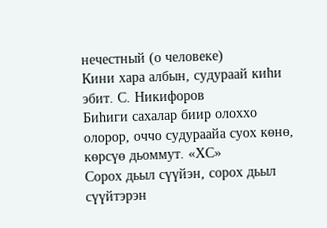нечестный (о человеке)
Кини хара албын, судураай киһи эбит. С. Никифоров
Биһиги сахалар биир олоххо олорор, оччо судураайа суох көнө, көрсүө дьоммут. «ХС»
Сорох дьыл сүүйэн, сорох дьыл сүүйтэрэн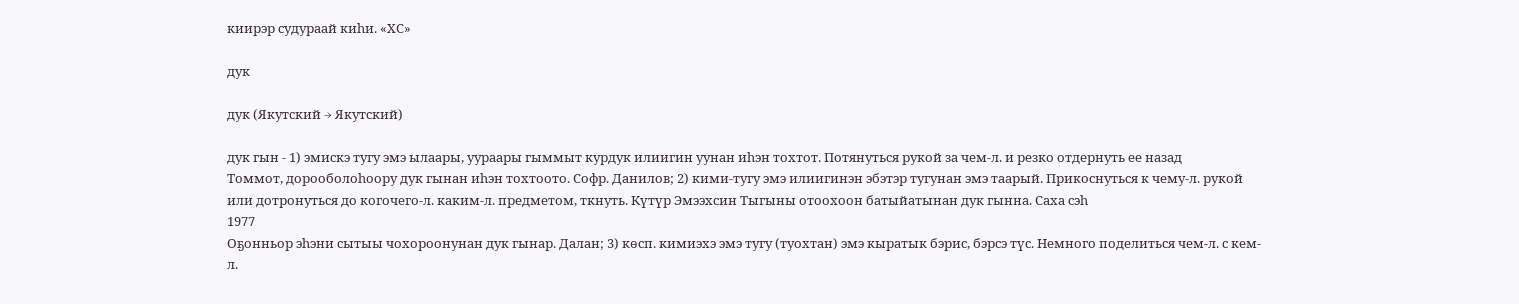киирэр судураай киһи. «ХС»

дук

дук (Якутский → Якутский)

дук гын - 1) эмискэ тугу эмэ ылаары, уураары гыммыт курдук илиигин уунан иһэн тохтот. Потянуться рукой за чем-л. и резко отдернуть ее назад
Томмот, дорооболоһоору дук гынан иһэн тохтоото. Софр. Данилов; 2) кими-тугу эмэ илиигинэн эбэтэр тугунан эмэ таарый. Прикоснуться к чему-л. рукой или дотронуться до когочего-л. каким-л. предметом, ткнуть. Күтүр Эмээхсин Тыгыны отоохоон батыйатынан дук гынна. Саха сэһ
1977
Оҕонньор эһэни сытыы чохороонунан дук гынар. Далан; 3) көсп. кимиэхэ эмэ тугу (туохтан) эмэ кыратык бэрис, бэрсэ түс. Немного поделиться чем-л. с кем-л.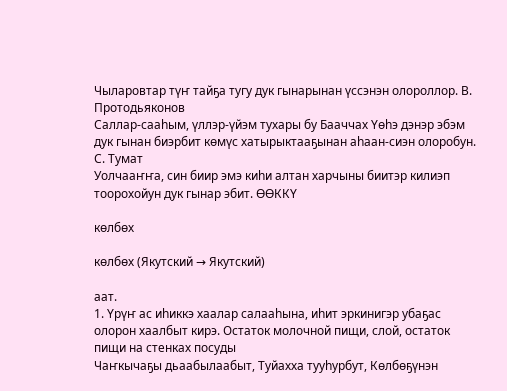Чыларовтар түҥ тайҕа тугу дук гынарынан үссэнэн олороллор. В. Протодьяконов
Саллар-сааһым, үллэр-үйэм тухары бу Бааччах Үөһэ дэнэр эбэм дук гынан биэрбит көмүс хатырыктааҕынан аһаан-сиэн олоробун. С. Тумат
Уолчааҥҥа, син биир эмэ киһи алтан харчыны биитэр килиэп тоорохойун дук гынар эбит. ӨӨККҮ

көлбөх

көлбөх (Якутский → Якутский)

аат.
1. Үрүҥ ас иһиккэ хаалар салааһына, иһит эркинигэр убаҕас олорон хаалбыт кирэ. Остаток молочной пищи, слой, остаток пищи на стенках посуды
Чаҥкычаҕы дьаабылаабыт, Туйахха тууһурбут, Көлбөҕүнэн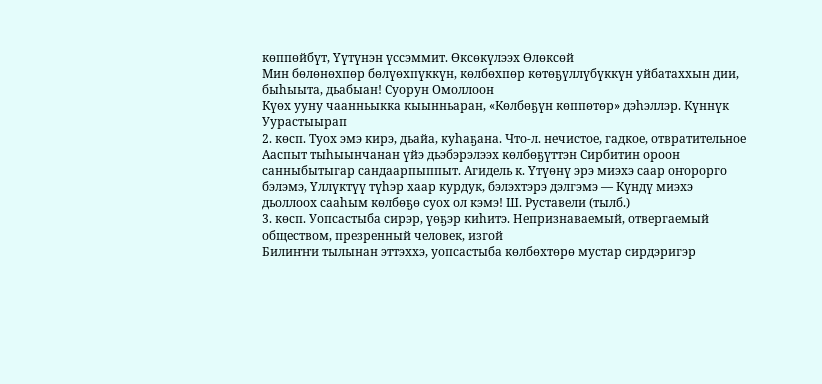көппөйбүт, Үүтүнэн үссэммит. Өксөкүлээх Өлөксөй
Мин бөлөнөхпөр бөлүөхпүккүн, көлбөхпөр көтөҕүллүбүккүн уйбатаххын дии, быһыыта, дьабыан! Суорун Омоллоон
Күөх ууну чаанньыкка кыынньаран, «Көлбөҕүн көппөтөр» дэһэллэр. Күннүк Уурастыырап
2. көсп. Туох эмэ кирэ, дьайа, куһаҕана. Что-л. нечистое, гадкое, отвратительное
Ааспыт тыһыынчанан үйэ дьэбэрэлээх көлбөҕүттэн Сирбитин ороон санныбытыгар сандаарпыппыт. Агидель к. Үтүөнү эрэ миэхэ саар оҥорорго бэлэмэ, Үллүктүү түһэр хаар курдук, бэлэхтэрэ дэлгэмэ — Күндү миэхэ дьоллоох сааһым көлбөҕө суох ол кэмэ! Ш. Руставели (тылб.)
3. көсп. Уопсастыба сирэр, үөҕэр киһитэ. Непризнаваемый, отвергаемый обществом, презренный человек, изгой
Билиҥҥи тылынан эттэххэ, уопсастыба көлбөхтөрө мустар сирдэригэр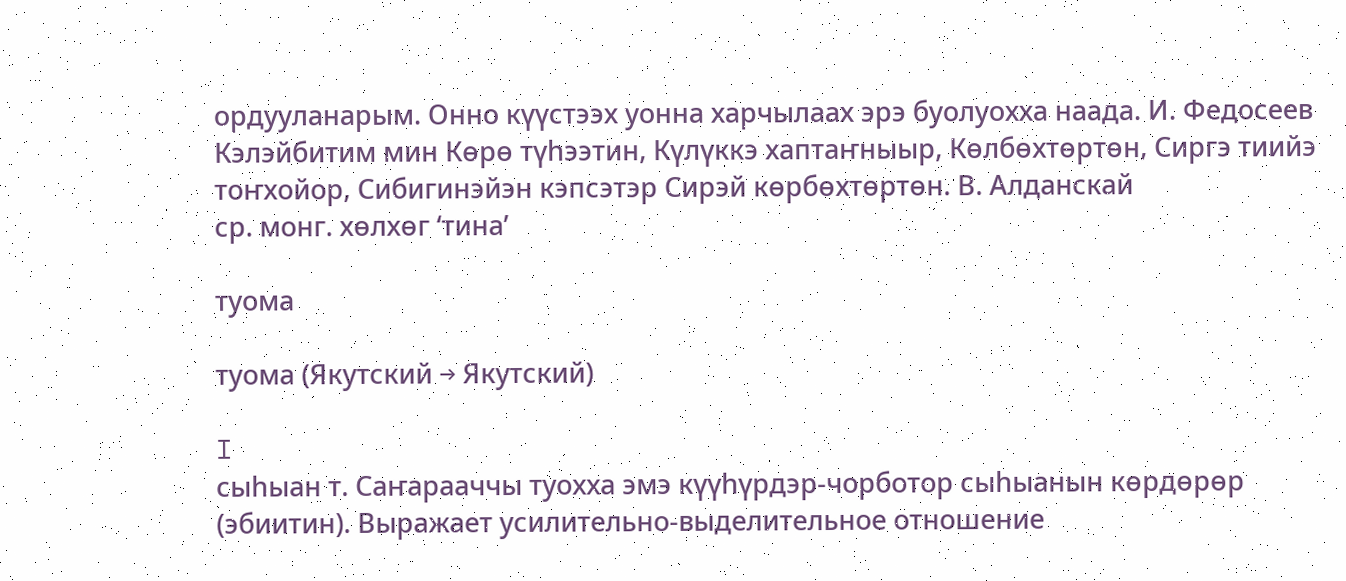ордууланарым. Онно күүстээх уонна харчылаах эрэ буолуохха наада. И. Федосеев
Кэлэйбитим мин Көрө түһээтин, Күлүккэ хаптаҥныыр, Көлбөхтөртөн, Сиргэ тиийэ тоҥхойор, Сибигинэйэн кэпсэтэр Сирэй көрбөхтөртөн. В. Алданскай
ср. монг. хөлхөг ‘тина’

туома

туома (Якутский → Якутский)

I
сыһыан т. Саҥарааччы туохха эмэ күүһүрдэр-чорботор сыһыанын көрдөрөр (эбиитин). Выражает усилительно-выделительное отношение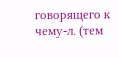говорящего к чему-л. (тем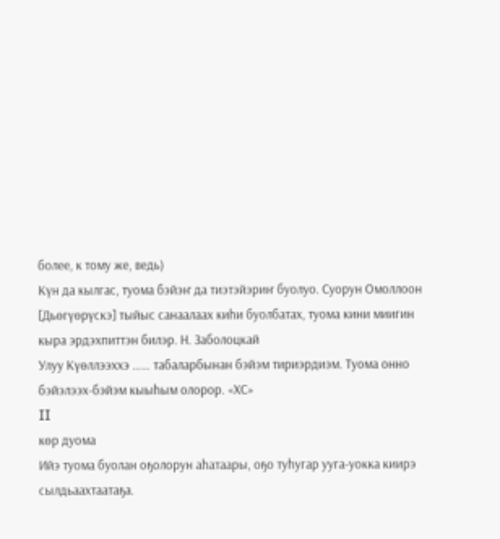более, к тому же, ведь)
Күн да кылгас, туома бэйэҥ да тиэтэйэриҥ буолуо. Суорун Омоллоон
[Дьөгүөрүскэ] тыйыс санаалаах киһи буолбатах, туома кини миигин кыра эрдэхпиттэн билэр. Н. Заболоцкай
Улуу Күөллээххэ …… табаларбынан бэйэм тириэрдиэм. Туома онно бэйэлээх-бэйэм кыыһым олорор. «ХС»
II
көр дуома
Ийэ туома буолан оҕолорун аһатаары, оҕо туһугар ууга-уокка киирэ сылдьаахтаатаҕа.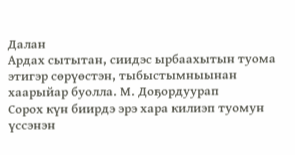Далан
Ардах сытытан, сиидэс ырбаахытын туома этигэр сөрүөстэн, тыбыстымныынан хаарыйар буолла. М. Доҕордуурап
Сорох күн биирдэ эрэ хара килиэп туомун үссэнэн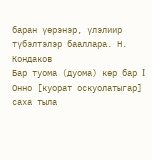баран үөрэнэр, үлэлиир түбэлтэлэр бааллара. Н. Кондаков
Бар туома (дуома) көр бар I
Онно [куорат оскуолатыгар] саха тыла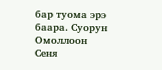бар туома эрэ баара. Суорун Омоллоон
Сеня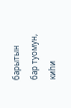барытын бар туомун, киһи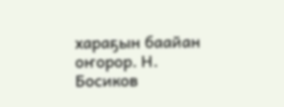хараҕын баайан оҥорор. Н. Босиков